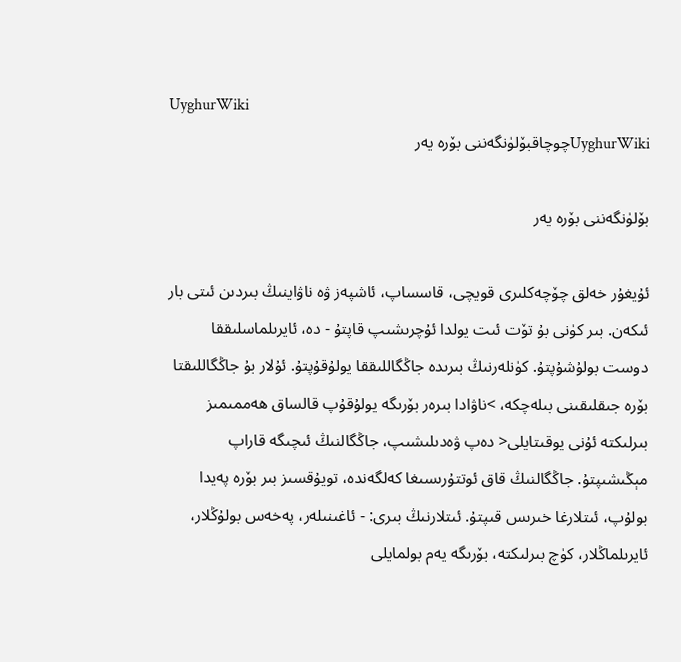UyghurWiki
UyghurWikiچوچاقبۆلۈنگەننى بۆرە يەر

بۆلۈنگەننى بۆرە يەر

ئۇيغۇر خەلق چۆچەكلىرى قويچى، قاسساپ، ئاشپەز ۋە ناۋاينىڭ بىردىن ئىتى بار ئىكەن. بىر كۈنى بۇ تۆت ئىت يولدا ئۇچرىشىپ قاپتۇ - دە، ئايرىلماسلىققا دوست بولۇشۇپتۇ. كۈنلەرنىڭ بىرىدە جاڭگاللىققا يولۇقۇپتۇ. ئۇلار بۇ جاڭگاللىقتا بۆرە جىقلىقىنى بىلەچكە، >ناۋادا بىرەر بۆرىگە يولۇقۇپ قالساق ھەممىمىز بىرلىكتە ئۇنى يوقىتايلى< دەپ ۋەدىلىشىپ، جاڭگالنىڭ ئىچىگە قاراپ مېڭىشىپتۇ. جاڭگالنىڭ قاق ئوتتۇرىسىغا كەلگەندە، تويۇقسىز بىر بۆرە پەيدا بولۇپ، ئىتلارغا خىرىس قىپتۇ. ئىتلارنىڭ بىرى: - ئاغىنىلەر، پەخەس بولۇڭلار، ئايرىلماڭلار، كۈچ بىرلىكتە، بۆرىگە يەم بولمايلى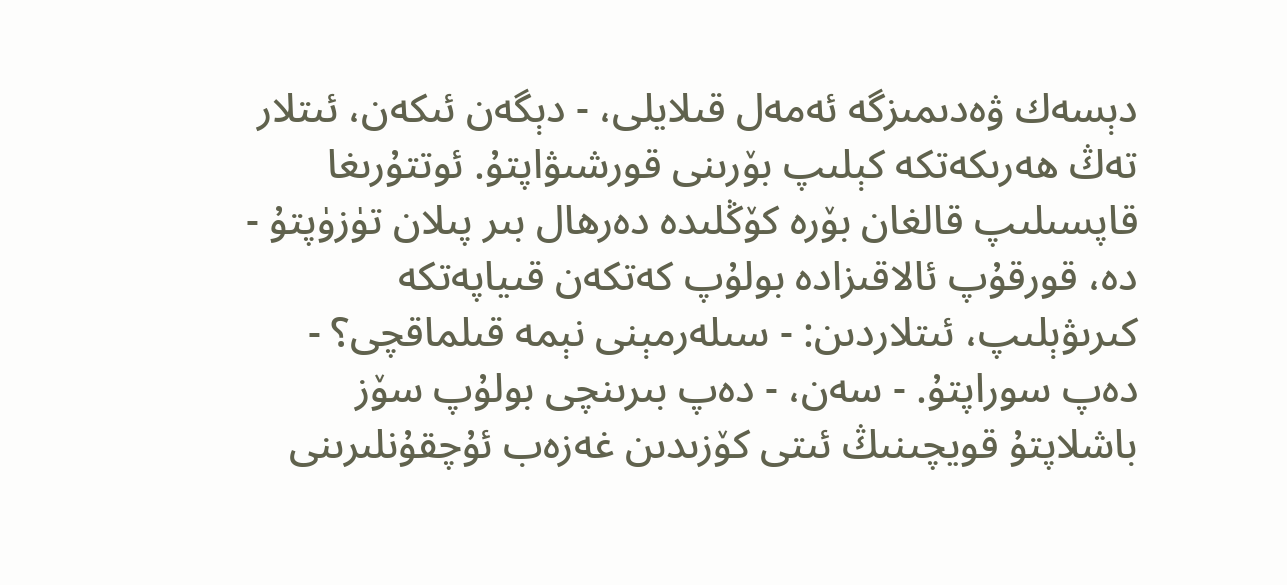دېسەك ۋەدىمىزگە ئەمەل قىلايلى، - دېگەن ئىكەن، ئىتلار تەڭ ھەرىكەتكە كېلىپ بۆرىنى قورشىۋاپتۇ. ئوتتۇرىغا قاپسىلىپ قالغان بۆرە كۆڭلىدە دەرھال بىر پىلان تۈزۈپتۇ - دە، قورقۇپ ئالاقىزادە بولۇپ كەتكەن قىياپەتكە كىرىۋېلىپ، ئىتلاردىن: - سىلەرمېنى نېمە قىلماقچى؟ - دەپ سوراپتۇ. - سەن، - دەپ بىرىنچى بولۇپ سۆز باشلاپتۇ قويچىنىڭ ئىتى كۆزىدىن غەزەب ئۇچقۇنلىرىنى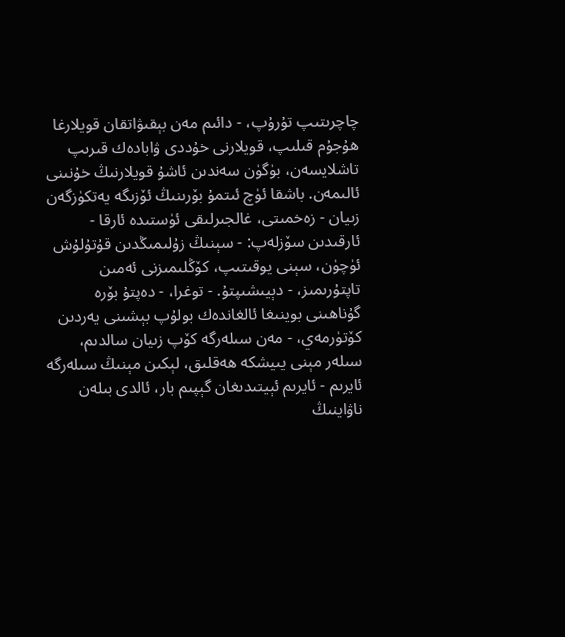چاچرىتىپ تۇرۇپ، - دائىم مەن بېقىۋاتقان قويلارغا ھۇجۇم قىلىپ، قويلارنى خۇددى ۋابادەك قىرىپ تاشلايسەن، بۈگۈن سەندىن ئاشۇ قويلارنىڭ خۇنىنى ئالىمەن. باشقا ئۈچ ئىتمۇ بۆرىنىڭ ئۆزىگە يەتكۈزگەن زىيان - زەخمىتى، غالجىرلىقى ئۈستىدە ئارقا - ئارقىدىن سۆزلەپ: - سېنىڭ زۇلىمىڭدىن قۇتۇلۇش ئۈچۈن، سېنى يوقىتىپ، كۆڭلىمىزنى ئەمىن تاپتۇرىمىز، - دېيىشىپتۇ. - توغرا، - دەپتۇ بۆرە گۇناھىنى بوينىغا ئالغاندەك بولۇپ بېشىنى يەردىن كۆتۈرمەي، - مەن سىلەرگە كۆپ زىيان سالدىم، سىلەر مېنى يىيشكە ھەقلىق، لېكىن مېنىڭ سىلەرگە ئايرىم - ئايرىم ئېيتىدىغان گېپىم بار، ئالدى بىلەن ناۋاينىڭ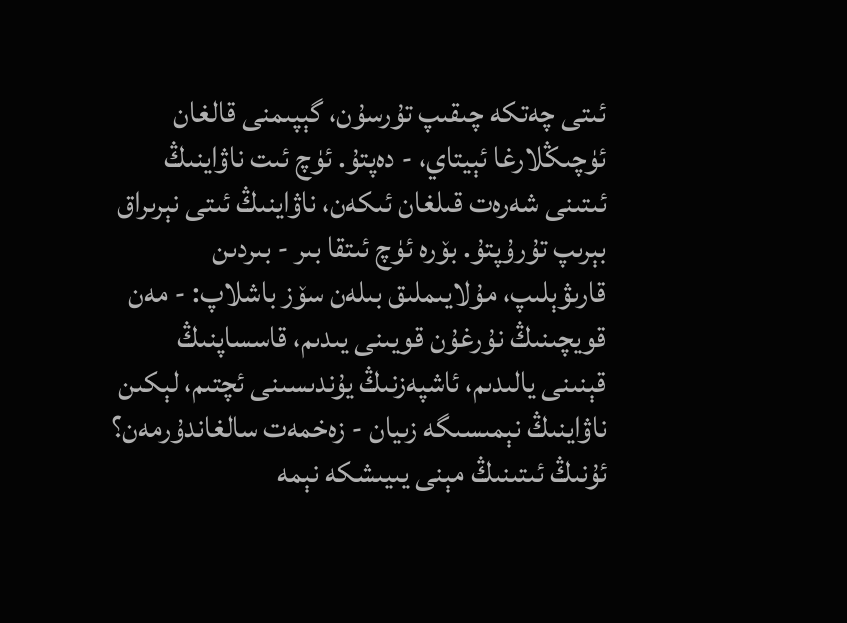ئىتى چەتكە چىقىپ تۇرسۇن، گېپىمنى قالغان ئۈچىڭلارغا ئېيتاي، - دەپتۇ. ئۈچ ئىت ناۋاينىڭ ئىتىنى شەرەت قىلغان ئىكەن، ناۋاينىڭ ئىتى نېرىراق بېرىپ تۇرۇپتۇ. بۆرە ئۈچ ئىتقا بىر - بىردىن قارىۋېلىپ، مۇلايىملىق بىلەن سۆز باشلاپ: - مەن قويچىنىڭ نۇرغۇن قويىنى يىدىم، قاسساپنىڭ قېنىنى يالىدىم، ئاشپەزنىڭ يۇندىسىنى ئچتىم، لېكىن ناۋاينىڭ نېمىسىگە زىيان - زەخمەت سالغاندۇرمەن؟ ئۇنىڭ ئىتىنىڭ مېنى يىيىشكە نېمە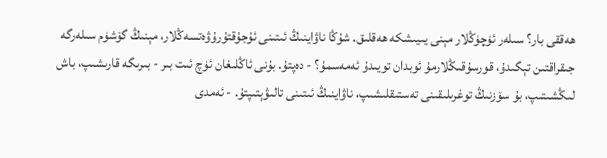ھەققى بار؟ سىلەر ئۈچۈڭلار مېنى يىيىشكە ھەقلىق. شۇڭا ناۋاينىڭ ئىتىنى ئۇجۇقتۇرۇۋەتسەڭلار، مېنىڭ گۆشۈم سىلەرگە جىقراقتىن تېگىدۇ، قورسۇقىڭلارمۇ ئوبدان تويىدۇ ئەمەسمۇ؟ - دەپتۇ. بۇنى ئاڭلىغان ئۈچ ئىت بىر - بىرىگە قارىشىپ، باش لىڭشىتىپ، بۇ سۆزنىڭ توغرىلىقىنى تەستىقلىشىپ، ناۋاينىڭ ئىتىنى تالىۋېتىپتۇ. - ئەمدى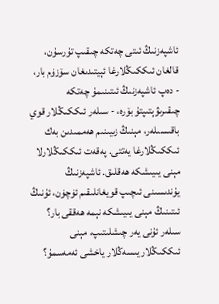ئاشپەزنىڭ ئىتى چەتكە چىقىپ تۇرسۇن، قالغان ئىككىڭلارغا ئېيتىدىغان سۆزۈم بار، - دەپ ئاشپەزنىڭ ئىتىنىمۇ چەتكە چىقىرىۋېتىپتۇ بۆرە، - سىلەر ئىككىڭلار قوي باقىسىلەر، مېنىڭ زىيىنىم ھەممىدىن بەك ئىككىڭلارغا يەتتى. پەقەت ئىككىڭلارلا مېنى يىيىشكە ھەقلىق. ئاشپەزنىڭ يۇندىسىنى ئىچىپ قويغانلىقىم ئۈچۈن، ئۇنىڭ ئىتىنىڭ مېنى يىيىشكە نېمە ھەققى بار؟ سىلەر ئۇنى يەر چىشلىتىپ، مېنى ئىككىڭلار يىسەڭلار ياخشى ئەمەسمۇ؟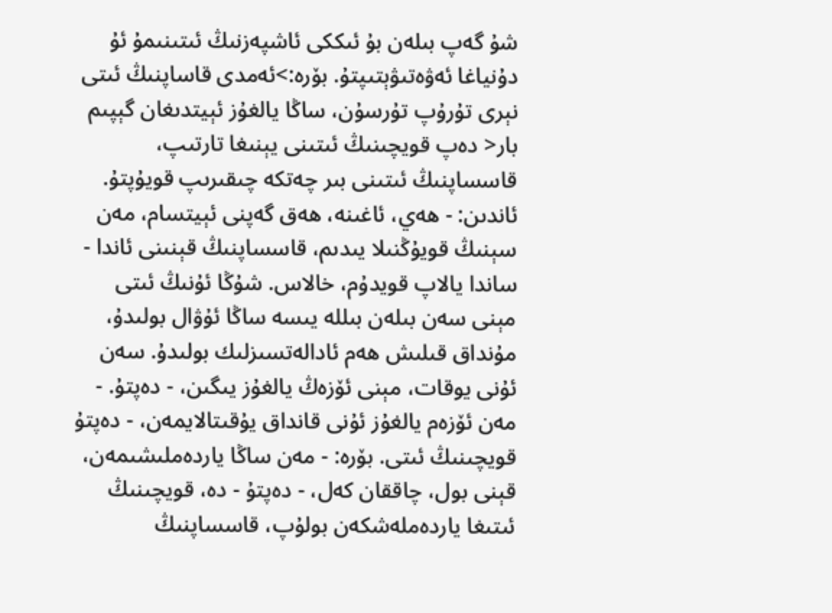شۇ گەپ بىلەن بۇ ئىككى ئاشپەزنىڭ ئىتىنىمۇ ئۇ دۇنياغا ئەۋەتىۋېتىپتۇ. بۆرە:>ئەمدى قاساپنىڭ ئىتى نېرى تۇرۇپ تۇرسۇن، ساڭا يالغۇز ئېيتدىغان گېپىم بار< دەپ قويچىنىڭ ئىتىنى يېنىغا تارتىپ، قاسساپنىڭ ئىتىنى بىر چەتكە چىقىرىپ قويۇپتۇ. ئاندىن: - ھەي، ئاغىنە، ھەق گەپنى ئېيتسام، مەن سېنىڭ قويۇڭنىلا يىدىم، قاسساپنىڭ قېنىنى ئاندا - ساندا يالاپ قويدۇم، خالاس. شۇڭا ئۇنىڭ ئىتى مېنى سەن بىلەن بىللە يىسە ساڭا ئۇۋال بولىدۇ، مۇنداق قىلىش ھەم ئادالەتسىزلىك بولىدۇ. سەن ئۇنى يوقات، مېنى ئۆزەڭ يالغۇز يىگىن، - دەپتۇ. - مەن ئۆزەم يالغۇز ئۇنى قانداق يۇقىتالايمەن، - دەپتۇ قويچىنىڭ ئىتى. بۆرە: - مەن ساڭا ياردەملىشىمەن، قېنى بول، چاققان كەل، - دەپتۇ - دە، قويچىنىڭ ئىتىغا ياردەملەشكەن بولۇپ، قاسساپنىڭ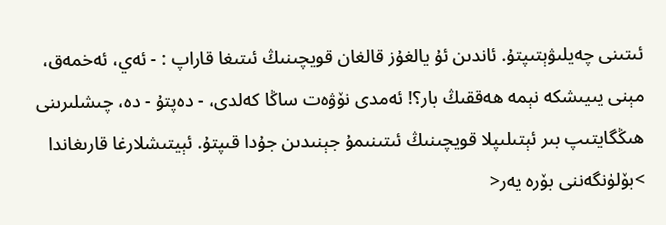ئىتىنى چەيلىۋېتىپتۇ. ئاندىن ئۇ يالغۇز قالغان قويچىنىڭ ئىتىغا قاراپ : - ئەي، ئەخمەق، مېنى يىيىشكە نېمە ھەققىڭ بار؟! ئەمدى نۆۋەت ساڭا كەلدى، - دەپتۇ - دە، چىشلىرىنى ھىڭگايتىپ بىر ئېتىلىپلا قويچىنىڭ ئىتىنىمۇ جېنىدىن جۇدا قىپتۇ. ئېيتىشلارغا قارىغاندا >بۆلۈنگەننى بۆرە يەر<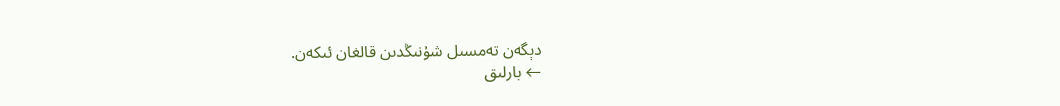دېگەن تەمسىل شۇنىڭدىن قالغان ئىكەن.
← بارلىق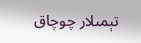تېمىلار چوچاق